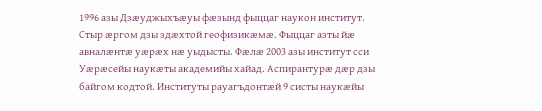1996 азы Дзæуджыхъæуы фæзынд фыццаг наукон институт. Стыр æргом дзы здæхтой геофизикæмæ. Фыццаг азты йæ авналæнтæ уæрæх нæ уыдысты. Фæлæ 2003 азы институт сси Уæрæсейы наукæты академийы хайад. Аспирантурæ дæр дзы байгом кодтой. Институты рауагъдонтæй 9 систы наукæйы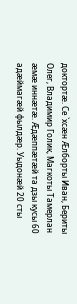доктортæ. Се `хсæн Æлборты Иван, Бериты Олег, Владимир Голик, Магкоты Тамерлан æмæ иннæтæ. Æдæппæтæй та дзы кусы 60 адæймагæй фылдæр. Уыдонæй 20 сты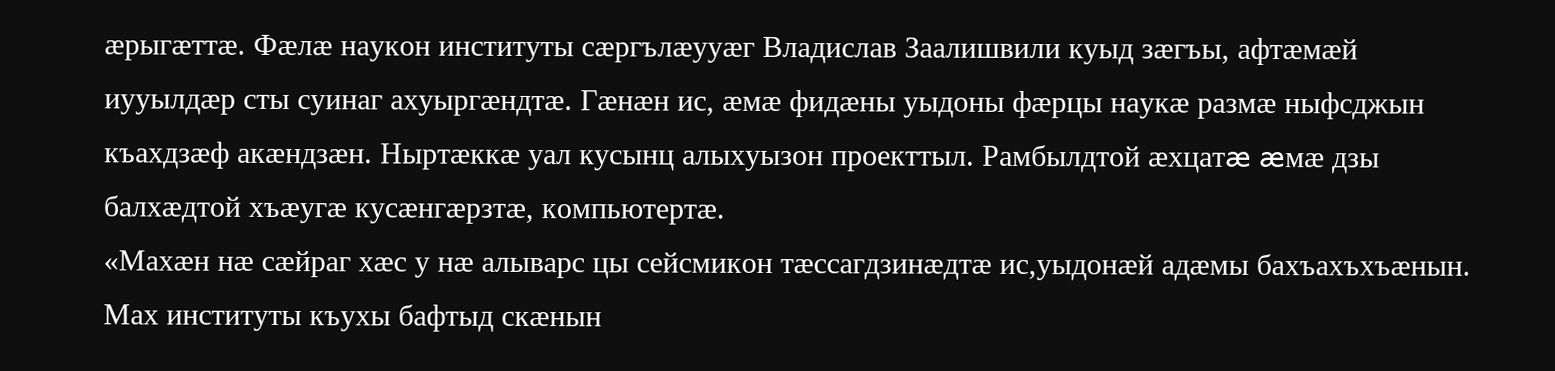æрыгæттæ. Фæлæ наукон институты сæргълæууæг Владислав Заалишвили куыд зæгъы, афтæмæй иууылдæр сты суинаг ахуыргæндтæ. Гæнæн ис, æмæ фидæны уыдоны фæрцы наукæ размæ ныфсджын къахдзæф акæндзæн. Ныртæккæ уал кусынц алыхуызон проекттыл. Рамбылдтой æхцатæ æмæ дзы балхæдтой хъæугæ кусæнгæрзтæ, компьютертæ.
«Махæн нæ сæйраг хæс у нæ алыварс цы сейсмикон тæссагдзинæдтæ ис,уыдонæй адæмы бахъахъхъæнын. Мах институты къухы бафтыд скæнын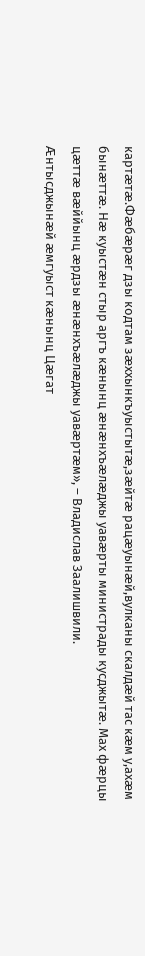картæтæ.Фæбæрæг дзы кодтам зæххынкъуыстытæ,зæйтæ рацæуынæй,вулканы скалдæй тас кæм у,ахæм бынæттæ. Нæ куыстæн стыр аргъ кæнынц æнæнхъæлæджы уавæрты министрады кусджытæ. Мах фæрцы цæттæ вæййынц æрдзы æнæнхъæлæджы уавæртæм», – Владислав Заалишвили.
Æнтысджынæй æмгуыст кæнынц Цæгат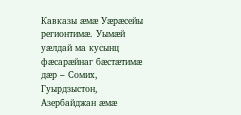Кавказы æмæ Уæрæсейы регионтимæ. Уымæй уæлдай ма кусынц фæсарæйнаг бæстæтимæ дæр – Сомих, Гуырдзыстон, Азербайджан æмæ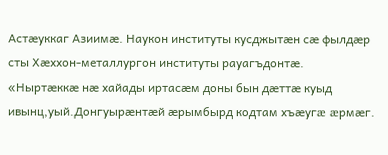Астæуккаг Азиимæ. Наукон институты кусджытæн сæ фылдæр сты Хæххон-металлургон институты рауагъдонтæ.
«Ныртæккæ нæ хайады иртасæм доны бын дæттæ куыд ивынц,уый.Донгуырæнтæй æрымбырд кодтам хъæугæ æрмæг.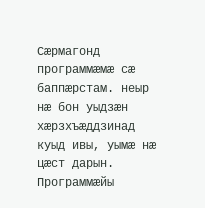Сæрмагонд программæмæ сæ баппæрстам. неыр нæ бон уыдзæн хæрзхъæддзинад куыд ивы, уымæ нæ цæст дарын. Программæйы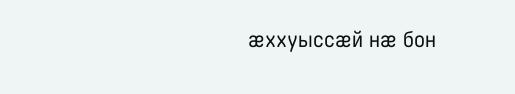æххуыссæй нæ бон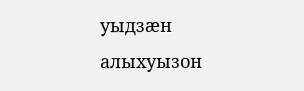уыдзæн алыхуызон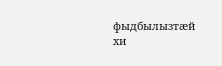фыдбылызтæй хи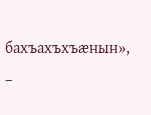бахъахъхъæнын», –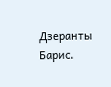Дзеранты Барис.